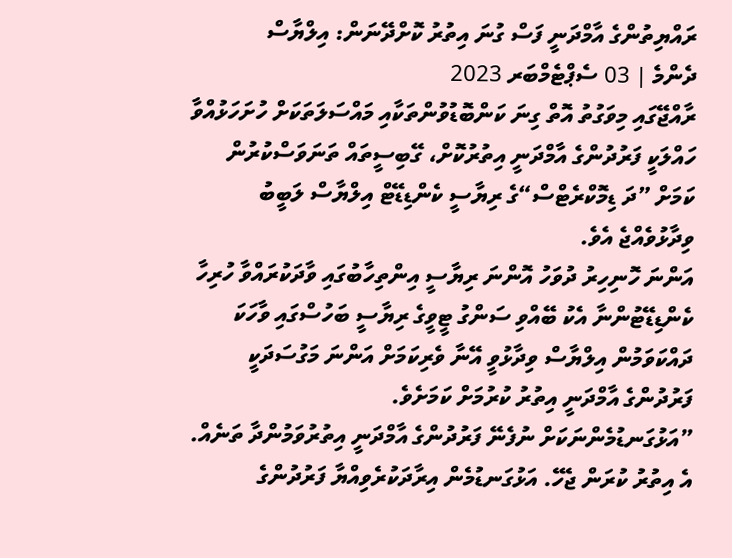ރައްޔިތުންގެ އާމްދަނީ ފަސް ގުނަ އިތުރު ކޮށްދޭނަން: އިލްޔާސް
ދެންމެ | 03 ސެޕްޓެމްބަރ 2023
ރާއްޖޭގައި މިވަގުތު އޮތް ގިނަ ކަންބޮޑުވުންތަކާއި މައްސަލަތަކަށް ހުށަހަޅުއްވާ ހައްލަކީ ފަރުދުންގެ އާމްދަނީ އިތުރުކޮށް، ގޭބިސީތައް ތަނަވަސްކުރުން ކަމަށް ”ދަ ޑިމޮކްރެޓްސް“ގެ ރިޔާސީ ކެންޑިޑޭޓް އިލްޔާސް ލަބީބު ވިދާޅުވެއްޖެ އެވެ.
އަންނަ ހޮނިހިރު ދުވަހު އޮންނަ ރިޔާސީ އިންތިހާބުގައި ވާދަކުރައްވާ ހުރިހާ ކެންޑިޑޭޓުންނާ އެކު ބޭއްވި ސަންގު ޓީވީގެ ރިޔާސީ ބަހުސްގައި ވާހަކަ ދައްކަވަމުން އިލްޔާސް ވިދާޅުވީ އޭނާ ވެރިކަމަށް އަންނަ މަގުސަދަކީ ފަރުދުންގެ އާމްދަނީ އިތުރު ކުރުމަށް ކަމަށެވެ.
”އަޅުގަނޑުމެންނަކަށް ނުފެނޭ ފަރުދުންގެ އާމްދަނީ އިތުރުވަމުންދާ ތަނެއް. އެ އިތުރު ކުރަން ޖެހޭ. އަޅުގަނޑުމެން އިރާދަކުރެވިއްޔާ ފަރުދުންގެ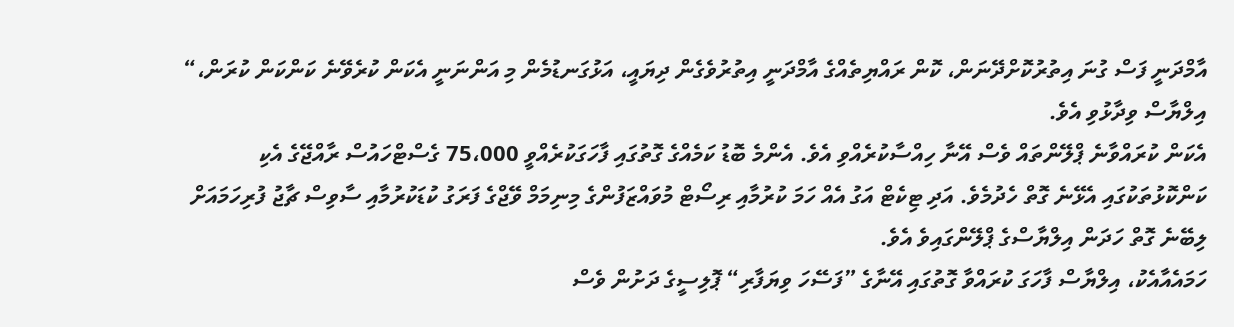އާމްދަނީ ފަސް ގުނަ އިތުރުކޮށްދޭނަން، ކޮން ރައްޔިތެއްގެ އާމްދަނީ އިތުރުވެގެން ދިޔައީ، އަޅުގަނޑުމެން މި އަންނަނީ އެކަން ކުރެވޭނެ ކަންކަން ކުރަން،“ އިލްޔާސް ވިދާޅުވި އެވެ.
އެކަން ކުރައްވާނެ ޕްލޭންތައް ވެސް އޭނާ ހިއްސާކުރެއްވި އެވެ. އެންމެ ބޮޑު ކަމެއްގެ ގޮތުގައި ފާހަގަކުރެއްވީ 75،000 ގެސްޓްހައުސް ރާއްޖޭގެ އެކި ކަންކޮޅުތަކުގައި އެޅޭނެ ގޮތް ހެދުމެވެ. އަދި ޓިކެޓް އަގު އެއް ހަމަ ކުރުމާއި ރިސޯޓް މުވައްޒަފުންގެ މިނިމަމް ވޭޖްގެ ފަރަގު ކުޑަކުރުމާއި ސާވިސް ޗާޖު ފުރިހަމައަށް ލިބޭނެ ގޮތް ހަދަން އިލްޔާސްގެ ޕްލޭންގައިވެ އެވެ.
ހަމައެއާއެކު، އިލްޔާސް ފާހަގަ ކުރައްވާ ގޮތުގައި އޭނާގެ ”ފަސޭހަ ވިޔަފާރި“ ޕޮލިސީގެ ދަށުން ވެސް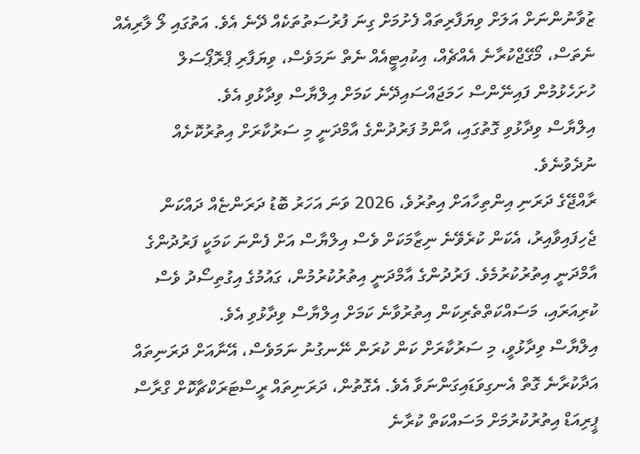ޒުވާނުންނަށް އަލަށް ވިޔަފާރިތައް ފެށުމަށް ގިނަ ފުރުސަތުތަކެއް ދޭނެ އެވެ. އަތުގައި ލޯ ލާރިއެއް ނެތަސް، މޯގޭޖްކުރާނެ އެއްޗެއް، އިކުއިޓީއެއް ނެތް ނަމަވެސް، ވިޔަފާރި ޕްރޮޕޯސަލް ހުށަހެޅުމުން ފައިނޭންސް ހަމަޖައްސައިދޭނެ ކަމަށް އިލްޔާސް ވިދާޅުވި އެވެ.
އިލްޔާސް ވިދާޅުވި ގޮތުގައި، އާންމު ފަރުދުންގެ އާމްދަނީ މި ސަރުކާރަށް އިތުރުކޮށެއް ނުދެވުނެވެ.
ރާއްޖޭގެ ދަރަނި އިންތިހާއަށް އިތުރުވެ، 2026 ވަނަ އަހަރު ބޮޑު ދަރަންޏެއް ދައްކަން ޖެހިފައިވާއިރު، އެކަން ކުރެވޭނެ ނިޒާމަކަށް ވެސް އިލްޔާސް އަށް ފެންނަ ކަމަކީ ފަރުދުންގެ އާމްދަނީ އިތުރުކުރުމެވެ. ފަރުދުންގެ އާމްދަނީ އިތުރުކުރުމުން، ގައުމުގެ އިގުތިސޯދު ވެސް ކުރިއަރައި، މަސައްކަތްތެރިކަން އިތުރުވާނެ ކަމަށް އިލްޔާސް ވިދާޅުވި އެވެ.
އިލްޔާސް ވިދާޅުވީ، މި ސަރުކާރަށް ކަން ކުރަން ނޭނގުނު ނަމަވެސް، އޭނާއަށް ދަރަނިތައް އަދާކުރާނެ ގޮތް އެނގިވަޑައިގަންނަވާ އެވެ. އެގޮތުން، ދަރަނިތައް ރީސްޓަރަކްޗާކޮށް ގްރާސް ޕީރިއަޑް އިތުރުކުރުމަށް މަސައްކަތް ކުރާނެ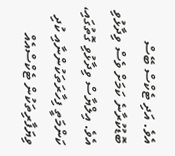އެވެ. އަދި ޓެކްސް ބޭސް ބޮޑުކުރާނެ ކަމަށް ވެސް ވިދާޅުވި އެވެ. އިލްޔާސް ވިދާޅުވި ގޮތުގައި، ކަންމަތީ ފިހާރަތަކުންނާއި ކުދި ވިޔަފާރިތަކުން ޓެކްސްއެއް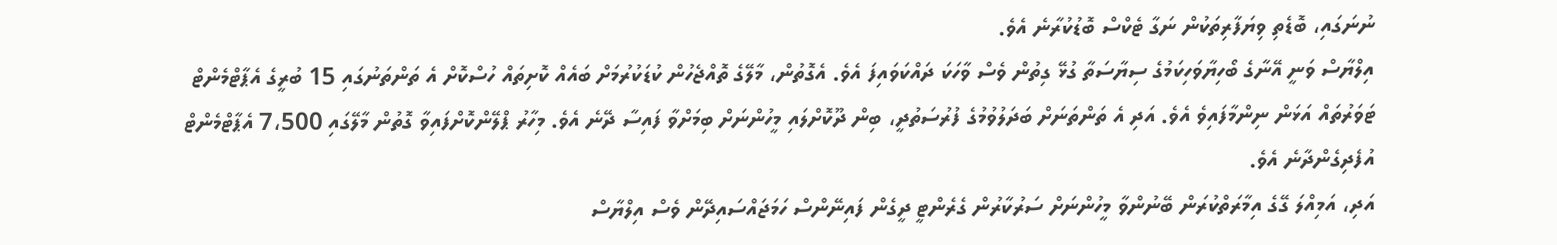ނުނަގައި، ބޮޑެތި ވިޔަފާރިތަކުން ނަގާ ޓެކްސް ބޮޑުކުރާނެ އެވެ.
އިލްޔާސް ވަނީ އޭނާގެ ބޯހިޔާވަހިކަމުގެ ސިޔާސަތާ ގުޅޭ ގިތުން ވެސް ވާހަކަ ދައްކަވައިފަ އެވެ. އެގޮތުން، މާލޭގެ ތޮއްޖެހުން ކުޑަކުރުމަށް ބައެއް ކޮށިތައް ހުސްކޮށް އެ ތަންތަނުގައި 15 ބުރީގެ އެޕާޓްމެންޓް ޓަވަރުތައް އަޅަން ނިންމާފައިވެ އެވެ. އަދި އެ ތަންތަނަށް ބަދަލުވުމުގެ ފުރުސަތުދީ، ބިން ދޫކޮށްލައި މީހުންނަށް ބިމަށްވާ ފައިސާ ދޭނެ އެވެ. މިހާރު ޕްލޭންކޮށްފައިވާ ގޮތުން މާލޭގައި 7،500 އެޕާޓްމެންޓް އުފެދިގެންދާނެ އެވެ.
އަދި، އަމިއްލަ ގޭގެ އިމާރަތްކުރަން ބޭނުންވާ މީހުންނަށް ސަރުކާރުން ގެރެންޓީ ދީގެން ފައިނޭންސް ހަމަޖައްސައިދޭން ވެސް އިލްޔާސް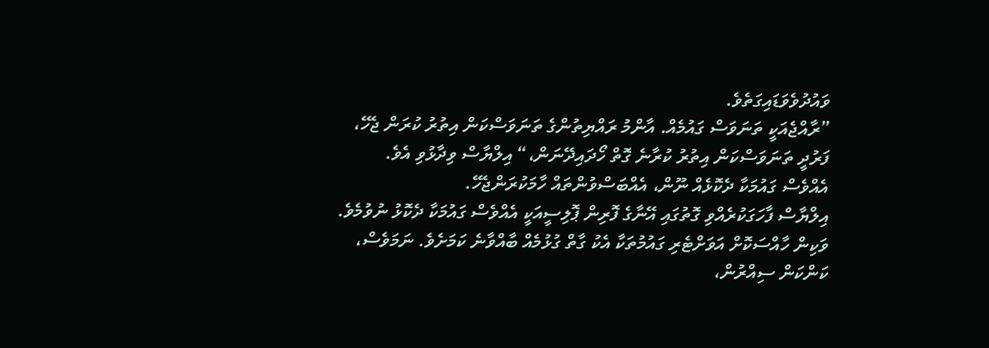ވައުދުވެވަޑައިގަތެވެ.
”ރާއްޖެއަކީ ތަނަވަސް ގައުމެއް. އާންމު ރައްޔިތުންގެ ތަނަވަސްކަން އިތުރު ކުރަން ޖެހޭ، ފަރުދީ ތަނަވަސްކަން އިތުރު ކުރާނެ ގޮތް ހޯދައިދޭނަން،“ އިލްޔާސް ވިދާޅުވި އެވެ.
އެއްވެސް ގައުމަކާ ދެކޮޅެއް ނޫން، އެއްބަސްވުންތައް ހާމަކުރަންޖެހޭ.
އިލްޔާސް ފާހަގަކުރެއްވި ގޮތުގައި އޭނާގެ ފޮރިން ޕޮލިސީއަކީ އެއްވެސް ގައުމަކާ ދެކޮޅު ނުވުމެވެ. ވަކިން ހާއްސަކޮށް އަވަށްޓެރި ގައުމުތަކާ އެކު ގާތް ގުޅުމެއް ބާއްވާނެ ކަމަށެވެ. ނަމަވެސް، ކަންކަން ސިއްރުން،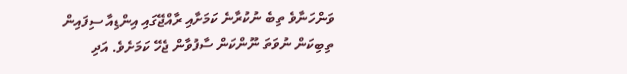ވަންހަނާވެ ތިބެ ނުކުރާނެ ކަމަށާއި ރާއްޖޭގައި އިންޑިއާ ސިފައިން ތިބިކަން ނުވަތަ ނޫންކަން ސާފުވާން ޖެހޭ ކަމަށެވެ. އަދި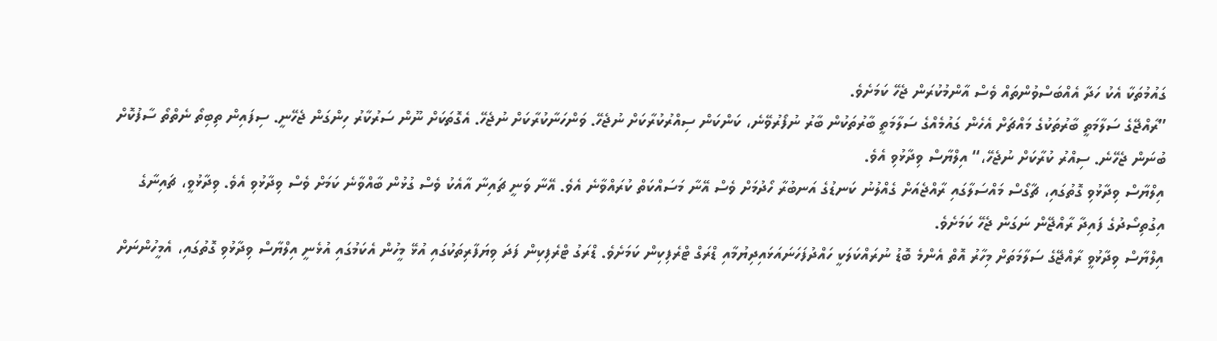ގައުމުތަކާ އެކު ހަދާ އެއްބަސްވުންތައް ވެސް އާންމުކުރަން ޖެހޭ ކަމަށެވެ.
”ރާއްޖޭގެ ސަލާމަތީ ބާރުތަކުގެ މައްޗަށް އެހެން ގައުމެއްގެ ސަލާމަތީ ބާރުތަކުން ބާރު ނުފޯރުވޭނެ، ކަންކަން ސިއްރުކުރާކަށް ނުޖެހޭ. ވަންހަނާކުރާކަށް ނުޖެހޭ. އެގޮތަކަށް ނޫން ސަރުކާރު ހިންގަން ޖެހޭނީ. ސިފައިން ތިބިތޯ ނެތްތޯ ސާފުކޮށް ބުނަން ޖެހޭނެ. ސިއްރު ކުރާކަށް ނުޖެހޭ،“ އިލްޔާސް ވިދާޅުވި އެވެ.
އިލްޔާސް ވިދާޅުވި ގޮތުގައި، ޗާގޯސް މައްސަލާގައި ރާއްޖެއަށް ގެއްލުނު ކަނޑުގެ އަނބުރާ ހޯދުމަށް ވެސް އޭނާ މަސައްކަތް ކުރައްވާނެ އެވެ. އޭނާ ވަނީ ޗައިނާ އާއެކު ވެސް ގުޅުން ބާއްވާނެ ކަމަށް ވެސް ވިދާޅުވި އެވެ. ވިދާޅުވީ، ޗައިނާގެ އިގުތިސޯދުގެ ފައިދާ ރާއްޖޭން ނަގަން ޖެހޭ ކަމަށެވެ.
އިލްޔާސް ވިދާޅުވީ ރާއްޖޭގެ ސަލާމަތަށް މިހާރު އޮތް އެންމެ ބޮޑު ނުރައްކަލަކީ ހައްދުފަހަނައަޅައިދިޔުމާއި ޑްރަގް ޓްރެފިކިން ކަމަށެވެ. ޑްރަގު ޓްރެފިކިން ފަދަ ވިޔަފާރިތަކުގައި އުޅޭ މީހުން އެކަމުގައި އުޅެނީ އިލްޔާސް ވިދާޅުވި ގޮތުގައި، އެމީހުންނަށް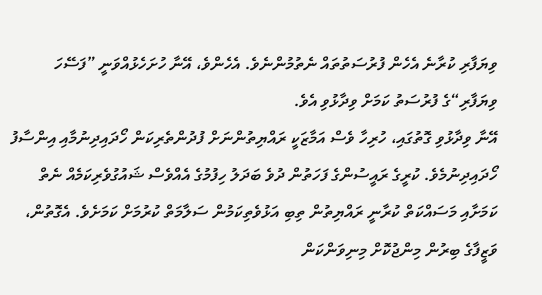ވިޔަފާރި ކުރާނެ އެހެން ފުރުސަތުތައް ނެތުމުންނެވެ. އެހެންވެ، އޭނާ ހުށަހެޅުއްވަނީ ”ފަސޭހަ ވިޔަފާރި“ގެ ފުރުސަތު ކަމަށް ވިދާޅުވި އެވެ.
އޭނާ ވިދާޅުވި ގޮތުގައި، ހުރިހާ ވެސް އަމާޒަކީ ރައްޔިތުންނަށް ފުދުންތެރިކަން ހޯދައިދިނުމާއި އިންސާފު ހޯދައިދިނުމެވެ. ކުރީގެ ރައީސުންގެ ފަހަތުން ދުވެ ބަދަލު ހިފުމުގެ އެއްވެސް ޝައުގުވެރިކަމެއް ނެތް ކަމަށާއި މަސައްކަތް ކުރާނީ ރައްޔިތުން ތިބި އަޅުވެތިކަމުން ސަލާމަތް ކުރުމަށް ކަމަށެވެ. އެގޮތުން، ވަޒީފާގެ ބިރުން މިންޖުކޮށް މިނިވަންކަން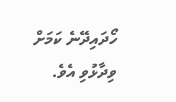ހޯދައިދޭނެ ކަމަށް ވިދާޅުވި އެވެ.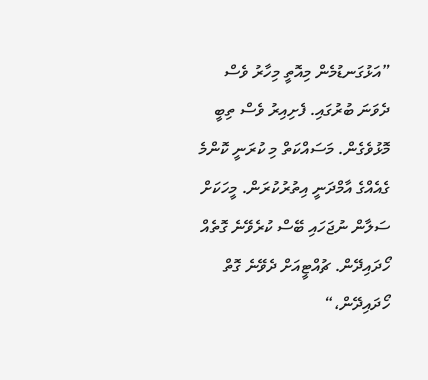”އަޅުގަނޑުމެން މިއޮތީ މިހާރު ވެސް ދެވަނަ ބުރުގައި. ފެށިއިރު ވެސް ތިބީ މޮޅުވެގެން. މަސައްކަތް މި ކުރަނީ ކޮންމެ ގެއެއްގެ އާމްދަނީ އިތުރުކުރަން. މީހަކަށް ސަލާން ނުޖަހައި ބޭސް ކުރެވޭނެ ގޮތެއް ހޯދައިދޭން. ޗުއްޓީއަށް ދެވޭނެ ގޮތް ހޯދައިދޭން،“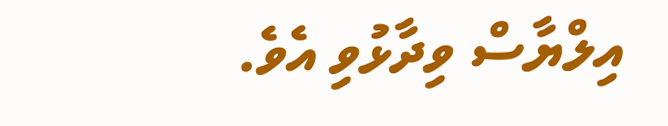އިލްޔާސް ވިދާޅުވި އެވެ.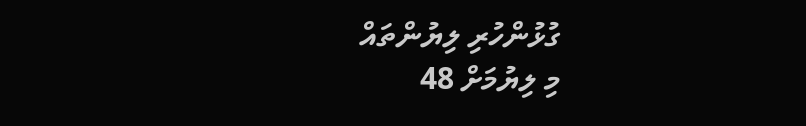ގުޅުންހުރި ލިޔުންތައް
މި ލިޔުމަށް 48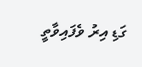ގަޑި އިރު ވެފައިވާތީ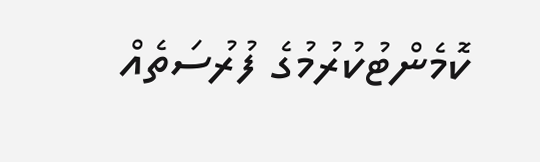ކޮމެންޓުކުރުމުގެ ފުރުސަތެއް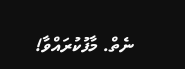ނެތް. މާފުކުރައްވާ!